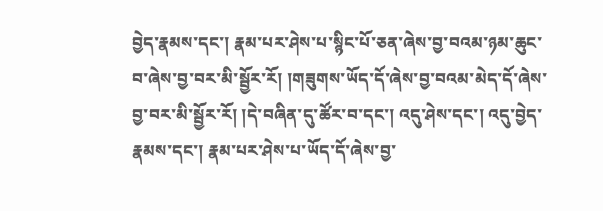བྱེད་རྣམས་དང་། རྣམ་པར་ཤེས་པ་སྙིང་པོ་ཅན་ཞེས་བྱ་བའམ་ཉམ་ཆུང་བ་ཞེས་བྱ་བར་མི་སྦྱོར་རོ། །གཟུགས་ཡོད་དོ་ཞེས་བྱ་བའམ་མེད་དོ་ཞེས་བྱ་བར་མི་སྦྱོར་རོ། །དེ་བཞིན་དུ་ཚོར་བ་དང་། འདུ་ཤེས་དང་། འདུ་བྱེད་རྣམས་དང་། རྣམ་པར་ཤེས་པ་ཡོད་དོ་ཞེས་བྱ་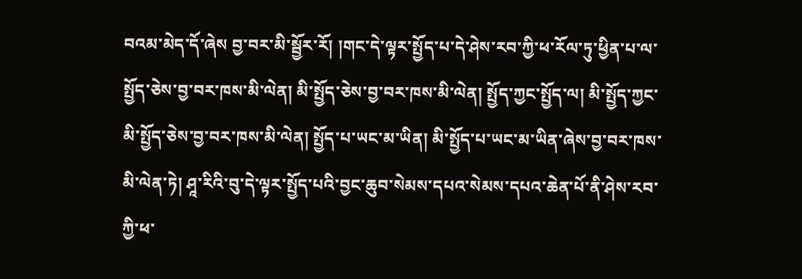བའམ་མེད་དོ་ཞེས བྱ་བར་མི་སྦྱོར་རོ། །གང་དེ་ལྟར་སྤྱོད་པ་དེ་ཤེས་རབ་ཀྱི་ཕ་རོལ་ཏུ་ཕྱིན་པ་ལ་སྤྱོད་ཅེས་བྱ་བར་ཁས་མི་ལེན། མི་སྤྱོད་ཅེས་བྱ་བར་ཁས་མི་ལེན། སྤྱོད་ཀྱང་སྤྱོད་ལ། མི་སྤྱོད་ཀྱང་མི་སྤྱོད་ཅེས་བྱ་བར་ཁས་མི་ལེན། སྤྱོད་པ་ཡང་མ་ཡིན། མི་སྤྱོད་པ་ཡང་མ་ཡིན་ཞེས་བྱ་བར་ཁས་མི་ལེན་ཏེ། ཤཱ་རིའི་བུ་དེ་ལྟར་སྤྱོད་པའི་བྱང་ཆུབ་སེམས་དཔའ་སེམས་དཔའ་ཆེན་པོ་ནི་ཤེས་རབ་ཀྱི་ཕ་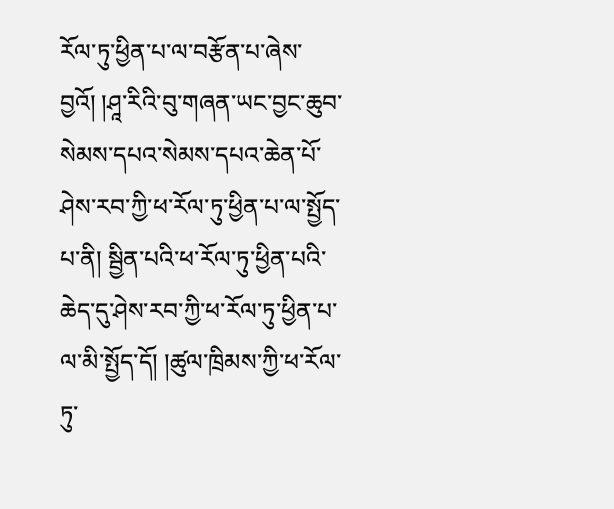རོལ་ཏུ་ཕྱིན་པ་ལ་བརྩོན་པ་ཞེས་བྱའོ། །ཤཱ་རིའི་བུ་གཞན་ཡང་བྱང་ཆུབ་སེམས་དཔའ་སེམས་དཔའ་ཆེན་པོ་ཤེས་རབ་ཀྱི་ཕ་རོལ་ཏུ་ཕྱིན་པ་ལ་སྤྱོད་པ་ནི། སྦྱིན་པའི་ཕ་རོལ་ཏུ་ཕྱིན་པའི་ཆེད་དུ་ཤེས་རབ་ཀྱི་ཕ་རོལ་ཏུ་ཕྱིན་པ་ལ་མི་སྤྱོད་དོ། །ཚུལ་ཁྲིམས་ཀྱི་ཕ་རོལ་ཏུ་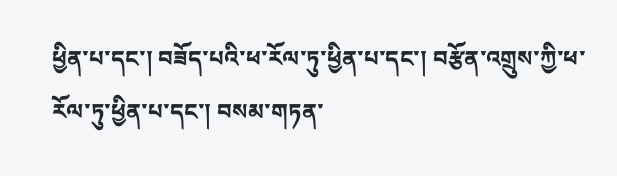ཕྱིན་པ་དང་། བཟོད་པའི་ཕ་རོལ་ཏུ་ཕྱིན་པ་དང་། བརྩོན་འགྲུས་ཀྱི་ཕ་རོལ་ཏུ་ཕྱིན་པ་དང་། བསམ་གཏན་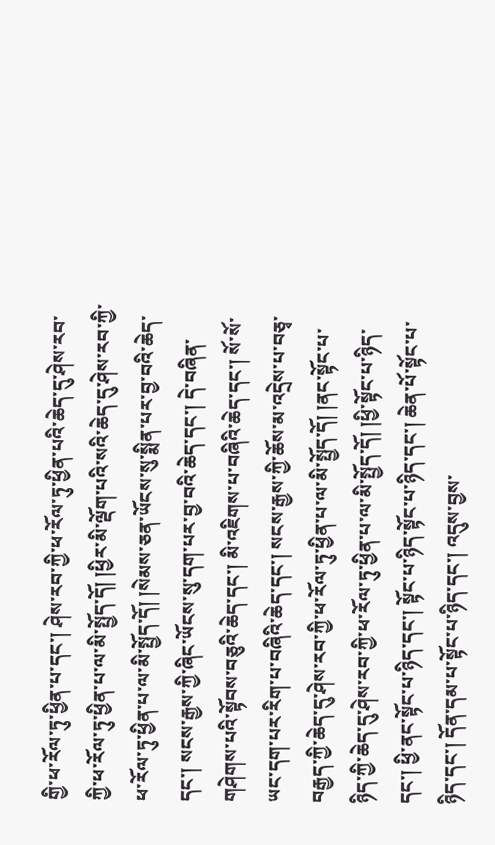གྱི་ཕ་རོལ་ཏུ་ཕྱིན་པ་དང་། ཤེས་རབ་ཀྱི་ཕ་རོལ་ཏུ་ཕྱིན་པའི་ཆེད་དུ་ཤེས་རབ་ཀྱི་ཕ་རོལ་ཏུ་ཕྱིན་པ་ལ་མི་སྤྱོད་དོ། །ཕྱིར་མི་ལྡོག་པའི་སའི་ཆེད་དུ་ཤེས་རབ་ཀྱི་ཕ་རོལ་ཏུ་ཕྱིན་པ་ལ་མི་སྤྱོད་དོ། །སེམས་ཅན་ཡོངས་སུ་སྨིན་པར་བྱ་བའི་ཆེད་དང་། སངས་རྒྱས་ཀྱི་ཞིང་ཡོངས་སུ་དག་པར་བྱ་བའི་ཆེད་དང་། དེ་བཞིན་གཤེགས་པའི་སྟོབས་བཅུའི་ཆེད་དང་། མི་འཇིགས་པ་བཞིའི་ཆེད་དང་། སོ་སོ་ཡང་དག་པར་རིག་པ་བཞིའི་ཆེད་དང་། སངས་རྒྱས་ཀྱི་ཆོས་མ་འདྲེས་པ་བཅྭ་བརྒྱད་ཀྱི་ཆེད་དུ་ཤེས་རབ་ཀྱི་ཕ་རོལ་ཏུ་ཕྱིན་པ་ལ་མི་སྤྱོད་དོ། །ནང་སྟོང་པ་ཉིད་ཀྱི་ཆེད་དུ་ཤེས་རབ་ཀྱི་ཕ་རོལ་ཏུ་ཕྱིན་པ་ལ་མི་སྤྱོད་དོ། །ཕྱི་སྟོང་པ་ཉིད་དང་། ཕྱི་ནང་སྟོང་པ་ཉིད་དང་། སྟོང་པ་ཉིད་སྟོང་པ་ཉིད་དང་། ཆེན་པོ་སྟོང་པ་ཉིད་དང་། དོན་དམ་པ་སྟོང་པ་ཉིད་དང་། འདུས་བྱས་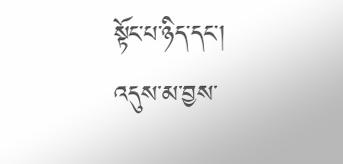སྟོང་པ་ཉིད་དང་། འདུས་མ་བྱས་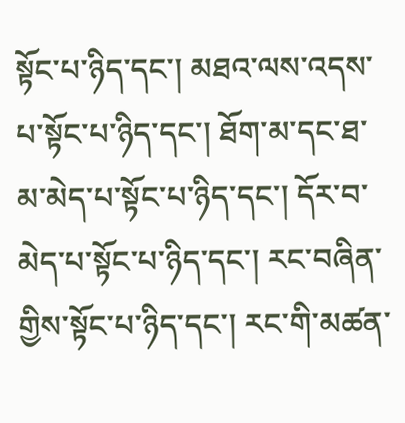སྟོང་པ་ཉིད་དང་། མཐའ་ལས་འདས་པ་སྟོང་པ་ཉིད་དང་། ཐོག་མ་དང་ཐ་མ་མེད་པ་སྟོང་པ་ཉིད་དང་། དོར་བ་མེད་པ་སྟོང་པ་ཉིད་དང་། རང་བཞིན་གྱིས་སྟོང་པ་ཉིད་དང་། རང་གི་མཚན་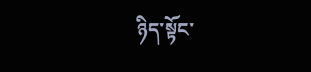ཉིད་སྟོང་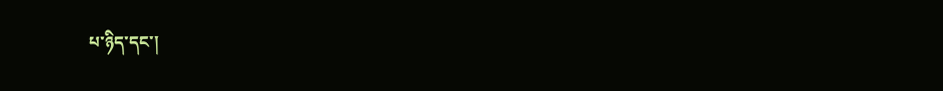པ་ཉིད་དང་།